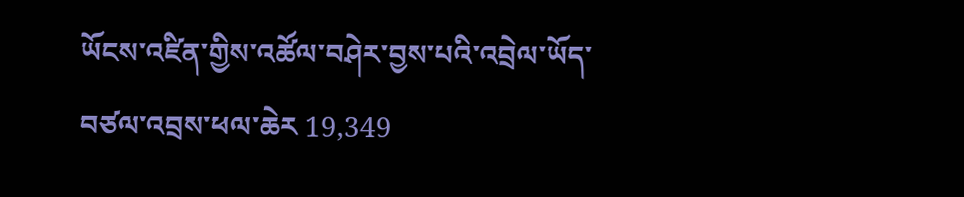ཡོངས་འཛིན་གྱིས་འཚོལ་བཤེར་བྱས་པའི་འབྲེལ་ཡོད་བཙལ་འབྲས་ཕལ་ཆེར 19,349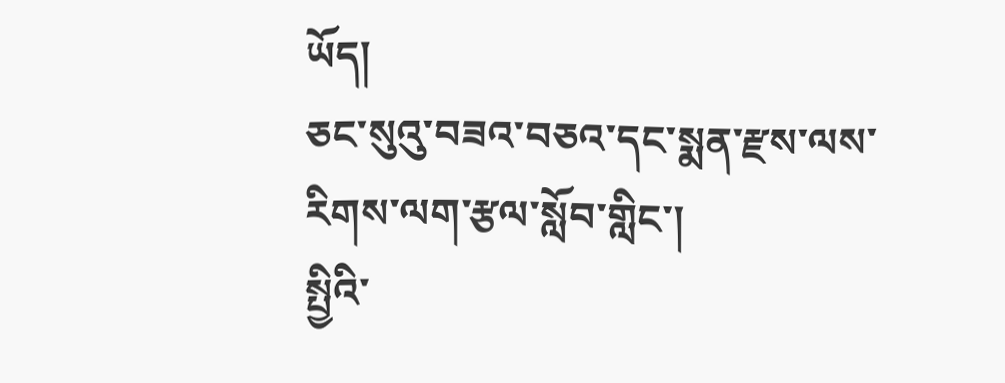ཡོད།
ཅང་སུའུ་བཟའ་བཅའ་དང་སྨན་རྫས་ལས་རིགས་ལག་རྩལ་སློབ་གླིང་།
སྤྱིའི་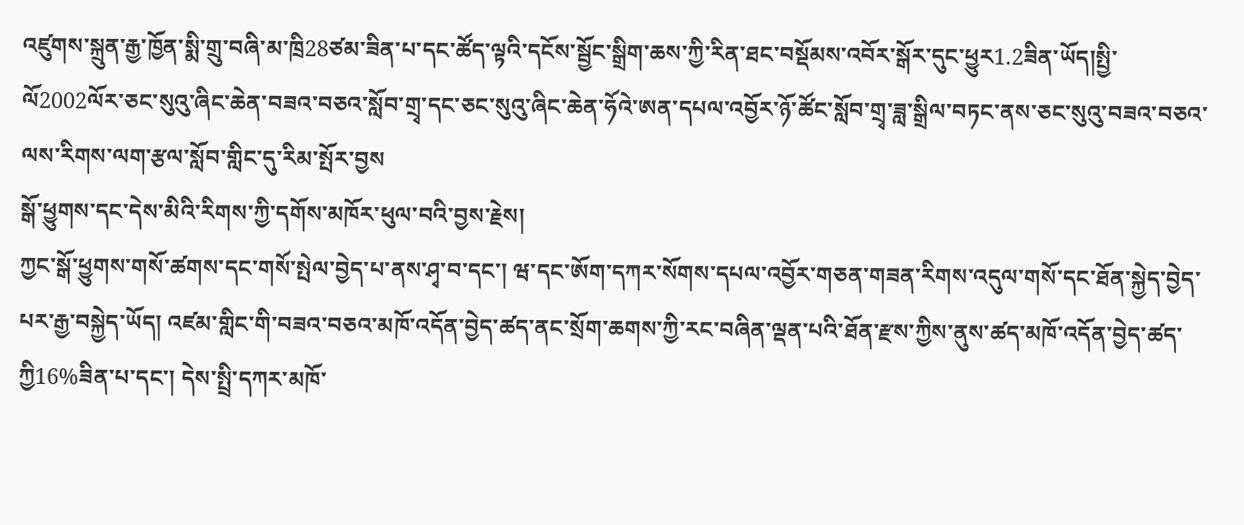འཛུགས་སྐྲུན་རྒྱ་ཁྱོན་སྨི་གྲུ་བཞི་མ་ཁྲི28ཙམ་ཟིན་པ་དང་ཚོད་ལྟའི་དངོས་སྦྱོང་སྒྲིག་ཆས་ཀྱི་རིན་ཐང་བསྡོམས་འབོར་སྒོར་དུང་ཕྱུར1.2ཟིན་ཡོད།སྤྱི་ལོ2002ལོར་ཅང་སུའུ་ཞིང་ཆེན་བཟའ་བཅའ་སློབ་གྲྭ་དང་ཅང་སུའུ་ཞིང་ཆེན་ཧོའེ་ཨན་དཔལ་འབྱོར་ཉོ་ཚོང་སློབ་གྲྭ་ཟླ་སྒྲིལ་བཏང་ནས་ཅང་སུའུ་བཟའ་བཅའ་ལས་རིགས་ལག་རྩལ་སློབ་གླིང་དུ་རིམ་སྤོར་བྱས
སྒོ་ཕྱུགས་དང་དེས་མིའི་རིགས་ཀྱི་དགོས་མཁོར་ཕུལ་བའི་བྱས་རྗེས།
ཀྱང་སྒོ་ཕྱུགས་གསོ་ཚགས་དང་གསོ་སྤེལ་བྱེད་པ་ནས་ཤྭ་བ་དང་། ཝ་དང་ཨོག་དཀར་སོགས་དཔལ་འབྱོར་གཅན་གཟན་རིགས་འདུལ་གསོ་དང་ཐོན་སྐྱེད་བྱེད་པར་རྒྱ་བསྐྱེད་ཡོད། འཛམ་གླིང་གི་བཟའ་བཅའ་མཁོ་འདོན་བྱེད་ཚད་ནང་སྲོག་ཆགས་ཀྱི་རང་བཞིན་ལྡན་པའི་ཐོན་རྫས་ཀྱིས་ནུས་ཚད་མཁོ་འདོན་བྱེད་ཚད་ཀྱི16%ཟིན་པ་དང་། དེས་སྤྲི་དཀར་མཁོ་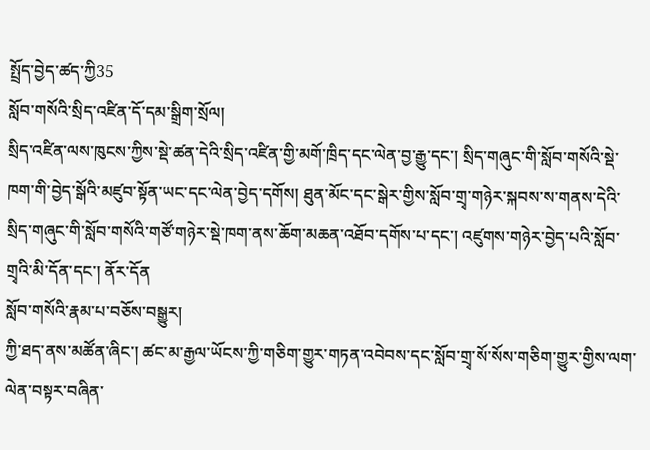སྤྲོད་བྱེད་ཚད་ཀྱི35
སློབ་གསོའི་སྲིད་འཛིན་དོ་དམ་སྒྲིག་སྲོལ།
སྲིད་འཛིན་ལས་ཁུངས་ཀྱིས་སྡེ་ཚན་དེའི་སྲིད་འཛིན་གྱི་མགོ་ཁྲིད་དང་ལེན་བྱ་རྒྱུ་དང་། སྲིད་གཞུང་གི་སློབ་གསོའི་སྡེ་ཁག་གི་བྱེད་སྒོའི་མཛུབ་སྟོན་ཡང་དང་ལེན་བྱེད་དགོས། ཐུན་མོང་དང་སྒེར་གྱིས་སློབ་གྲྭ་གཉེར་སྐབས་ས་གནས་དེའི་སྲིད་གཞུང་གི་སློབ་གསོའི་གཙོ་གཉེར་སྡེ་ཁག་ནས་ཆོག་མཆན་འཐོབ་དགོས་པ་དང་། འཛུགས་གཉེར་བྱེད་པའི་སློབ་གྲྭའི་མི་དོན་དང་། ནོར་དོན
སློབ་གསོའི་རྣམ་པ་བཅོས་བསྒྱུར།
ཀྱི་ཐད་ནས་མཚོན་ཞིང་། ཚང་མ་རྒྱལ་ཡོངས་ཀྱི་གཅིག་གྱུར་གཏན་འབེབས་དང་སློབ་གྲྭ་སོ་སོས་གཅིག་གྱུར་གྱིས་ལག་ལེན་བསྟར་བཞིན་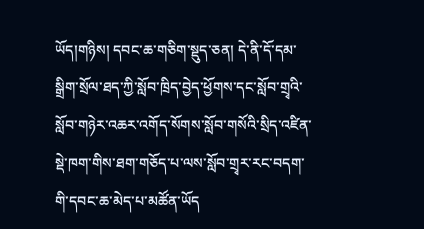ཡོད།གཉིས། དབང་ཆ་གཅིག་སྡུད་ཅན། དེ་ནི་དོ་དམ་སྒྲིག་སྲོལ་ཐད་ཀྱི་སློབ་ཁྲིད་བྱེད་ཕྱོགས་དང་སློབ་གྲྭའི་སློབ་གཉེར་འཆར་འགོད་སོགས་སློབ་གསོའི་སྲིད་འཛིན་སྡེ་ཁག་གིས་ཐག་གཅོད་པ་ལས་སློབ་གྲྭར་རང་བདག་གི་དབང་ཆ་མེད་པ་མཚོན་ཡོད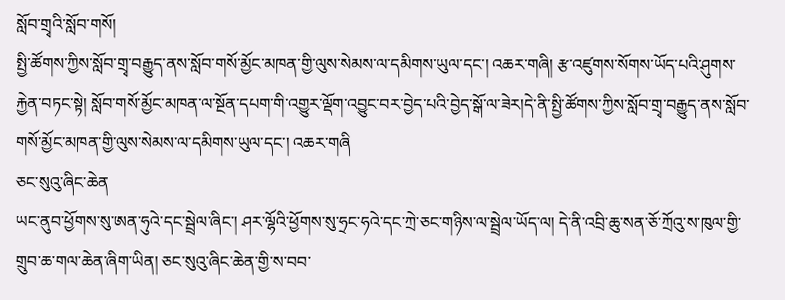སློབ་གྲྭའི་སློབ་གསོ།
སྤྱི་ཚོགས་ཀྱིས་སློབ་གྲྭ་བརྒྱུད་ནས་སློབ་གསོ་མྱོང་མཁན་གྱི་ལུས་སེམས་ལ་དམིགས་ཡུལ་དང་། འཆར་གཞི། རྩ་འཛུགས་སོགས་ཡོད་པའི་ཤུགས་རྐྱེན་བཏང་སྟེ། སློབ་གསོ་མྱོང་མཁན་ལ་སྔོན་དཔག་གི་འགྱུར་ལྡོག་འབྱུང་བར་བྱེད་པའི་བྱེད་སྒོ་ལ་ཟེར།དེ་ནི་སྤྱི་ཚོགས་ཀྱིས་སློབ་གྲྭ་བརྒྱུད་ནས་སློབ་གསོ་མྱོང་མཁན་གྱི་ལུས་སེམས་ལ་དམིགས་ཡུལ་དང་། འཆར་གཞི
ཅང་སུའུ་ཞིང་ཆེན
ཡང་ནུབ་ཕྱོགས་སུ་ཨན་ཧུའེ་དང་སྦྲེལ་ཞིང་། ཤར་ལྷོའི་ཕྱོགས་སུ་ཧྲང་ཧའེ་དང་ཀྲེ་ཅང་གཉིས་ལ་སྦྲེལ་ཡོད་ལ། དེ་ནི་འབྲི་ཆུ་སན་ཅོ་ཀྲོའུ་ས་ཁུལ་གྱི་གྲུབ་ཆ་གལ་ཆེན་ཞིག་ཡིན། ཅང་སུའུ་ཞིང་ཆེན་གྱི་ས་བབ་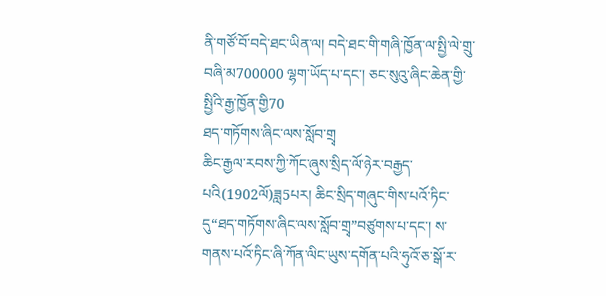ནི་གཙོ་བོ་བདེ་ཐང་ཡིན་ལ། བདེ་ཐང་གི་གཞི་ཁྱོན་ལ་སྤྱི་ལེ་གྲུ་བཞི་མ700000 ལྷག་ཡོད་པ་དང་། ཅང་སུའུ་ཞིང་ཆེན་གྱི་སྤྱིའི་རྒྱ་ཁྱོན་གྱི70
ཐད་གཏོགས་ཞིང་ལས་སློབ་གྲྭ
ཆིང་རྒྱལ་རབས་ཀྱི་ཀོང་ཞུས་སྲིད་ལོ་ཉེར་བརྒྱད་པའི(1902ལོ)ཟླ5པར། ཆིང་སྲིད་གཞུང་གིས་པའོ་ཏིང་དུ“ཐད་གཏོགས་ཞིང་ལས་སློབ་གྲྭ”བཙུགས་པ་དང་། ས་གནས་པའོ་ཏིང་ཞི་ཀོན་ལིང་ཡུས་དགོན་པའི་ཧུའོ་ཅ་སྒོ་ར་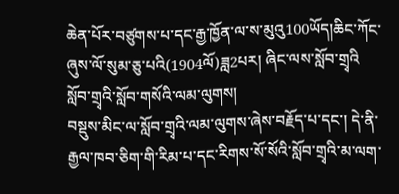ཆེན་པོར་བཙུགས་པ་དང་རྒྱ་ཁྱོན་ལ་ས་མུའུ100ཡོད།ཆིང་ཀོང་ཞུས་ལོ་སུམ་ཅུ་པའི(1904ལོ)ཟླ2པར། ཞིང་ལས་སློབ་གྲྭའི
སློབ་གྲྭའི་སློབ་གསོའི་ལམ་ལུགས།
བསྡུས་མིང་ལ་སློབ་གྲྭའི་ལམ་ལུགས་ཞེས་བརྗོད་པ་དང་། དེ་ནི་རྒྱལ་ཁབ་ཅིག་གི་རིམ་པ་དང་རིགས་སོ་སོའི་སློབ་གྲྭའི་མ་ལག་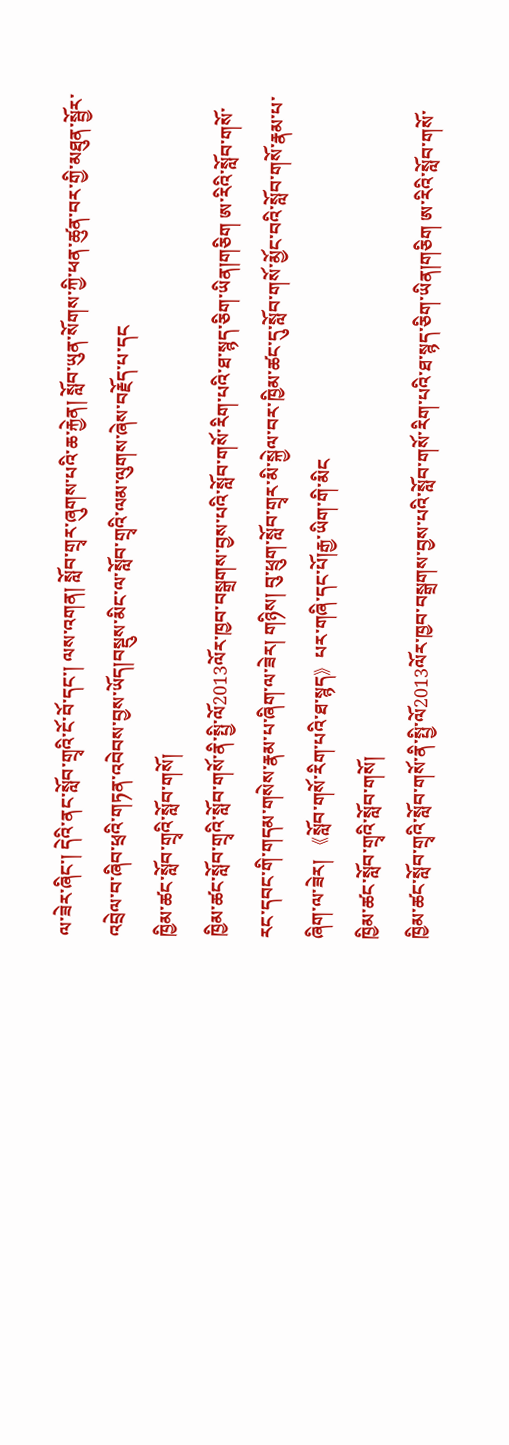ལ་ཟེར་ཞིང་། དེའི་ནང་སློབ་གྲྭའི་ངོ་བོ་དང་། ལས་འགན། སློབ་གྲྭར་ཞུགས་པའི་ཆ་རྐྱེན། སློབ་ཡུན་སོགས་ཀྱི་ཕན་ཚུན་བར་གྱི་མཐུན་སྦྱོར་འབྲེལ་བ་ཞིབ་ཕྲའི་གཏན་འབེབས་བྱས་ཡོད།བསྡུས་མིང་ལ་སློབ་གྲྭའི་ལམ་ལུགས་ཞེས་བརྗོད་པ་དང
ཁྱིམ་ཚང་སློབ་གྲྭའི་སློབ་གསོ།
ཁྱིམ་ཚང་སློབ་གྲྭའི་སློབ་གསོ་ནི་སྤྱི་ལོ2013ལོར་ཁྱབ་བསྒྲགས་བྱས་པའི་སློབ་གསོ་རིག་པའི་ཐ་སྙད་ཅིག་ཡིན།གཅིག ཨ་རིའི་སློབ་གསོ་རང་དབང་གི་གདམ་གསེས་རྣམ་པ་ཞིག་ལ་ཟེར། གཉིས། བུ་ཕྲུག་སློབ་གྲྭར་མི་སྐྱེལ་བར་ཁྱིམ་ཚང་དུ་སློབ་གསོ་མྱོང་བའི་སློབ་གསོ་རྣམ་པ་ཞིག་ལ་ཟེར། 《སློབ་གསོ་རིག་པའི་ཐ་སྙད》པར་གཞི་དང་པོ།རྒྱ་ཡིག་གི་མིང
ཁྱིམ་ཚང་སློབ་གྲྭའི་སློབ་གསོ།
ཁྱིམ་ཚང་སློབ་གྲྭའི་སློབ་གསོ་ནི་སྤྱི་ལོ2013ལོར་ཁྱབ་བསྒྲགས་བྱས་པའི་སློབ་གསོ་རིག་པའི་ཐ་སྙད་ཅིག་ཡིན།གཅིག ཨ་རིའི་སློབ་གསོ་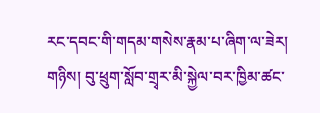རང་དབང་གི་གདམ་གསེས་རྣམ་པ་ཞིག་ལ་ཟེར། གཉིས། བུ་ཕྲུག་སློབ་གྲྭར་མི་སྐྱེལ་བར་ཁྱིམ་ཚང་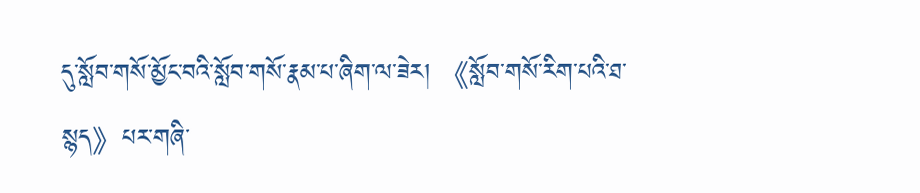དུ་སློབ་གསོ་མྱོང་བའི་སློབ་གསོ་རྣམ་པ་ཞིག་ལ་ཟེར། 《སློབ་གསོ་རིག་པའི་ཐ་སྙད》པར་གཞི་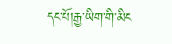དང་པོ།རྒྱ་ཡིག་གི་མིང